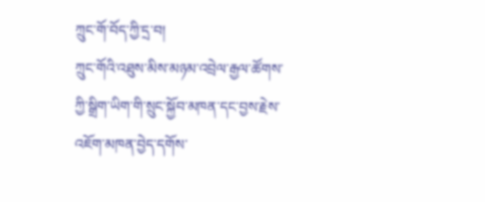ཀྲུང་གོ་བོད་ཀྱི་དྲ་བ།
ཀྲུང་གོའི་འཐུས་མིས་མཉམ་འབྲེལ་རྒྱལ་ཚོགས་ཀྱི་སྒྲིག་ཡིག་གི་སྲུང་སྐྱོབ་མཁན་དང་བྱས་རྗེས་འཇོག་མཁན་བྱེད་དགོས་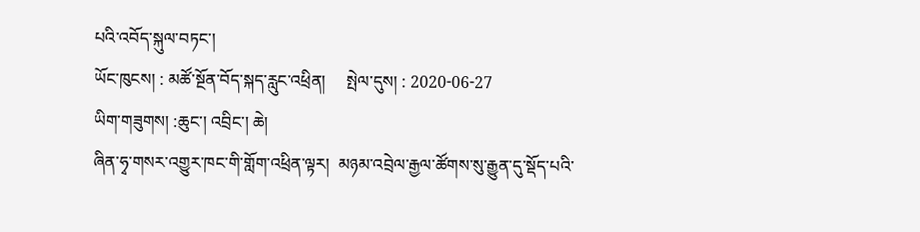པའི་འབོད་སྐུལ་བཏང་།
ཡོང་ཁུངས། : མཚོ་སྔོན་བོད་སྐད་རླུང་འཕྲིན།     སྤེལ་དུས། : 2020-06-27
ཡིག་གཟུགས། :ཆུང་། འབྲིང་། ཆེ།
ཞིན་ཧྭ་གསར་འགྱུར་ཁང་གི་གློག་འཕྲིན་ལྟར།  མཉམ་འབྲེལ་རྒྱལ་ཚོགས་སུ་རྒྱུན་དུ་སྡོད་པའི་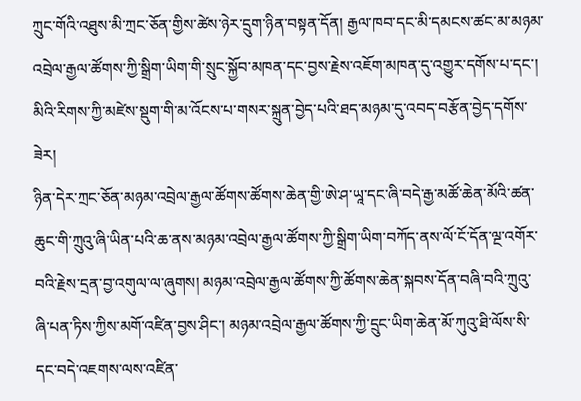ཀྲུང་གོའི་འཐུས་མི་ཀྲང་ཅོན་གྱིས་ཚེས་ཉེར་དྲུག་ཉིན་བསྟན་དོན། རྒྱལ་ཁབ་དང་མི་དམངས་ཚང་མ་མཉམ་འབྲེལ་རྒྱལ་ཚོགས་ཀྱི་སྒྲིག་ཡིག་གི་སྲུང་སྐྱོབ་མཁན་དང་བྱས་རྗེས་འཇོག་མཁན་དུ་འགྱུར་དགོས་པ་དང་། མིའི་རིགས་ཀྱི་མཛེས་སྡུག་གི་མ་འོངས་པ་གསར་སྐྲུན་བྱེད་པའི་ཐད་མཉམ་དུ་འབད་བརྩོན་བྱེད་དགོས་ཟེར།
ཉིན་དེར་ཀྲང་ཅོན་མཉམ་འབྲེལ་རྒྱལ་ཚོགས་ཚོགས་ཆེན་གྱི་ཨེ་ཤ་ཡཱ་དང་ཞི་བདེ་རྒྱ་མཚོ་ཆེན་མོའི་ཚན་ཆུང་གི་ཀྲུའུ་ཞི་ཡིན་པའི་ཆ་ནས་མཉམ་འབྲེལ་རྒྱལ་ཚོགས་ཀྱི་སྒྲིག་ཡིག་བཀོད་ནས་ལོ་ངོ་དོན་ལྔ་འགོར་བའི་རྗེས་དྲན་བྱ་འགུལ་ལ་ཞུགས། མཉམ་འབྲེལ་རྒྱལ་ཚོགས་ཀྱི་ཚོགས་ཆེན་སྐབས་དོན་བཞི་བའི་ཀྲུའུ་ཞི་པན་ཏིས་ཀྱིས་མགོ་འཛིན་བྱས་ཤིང་། མཉམ་འབྲེལ་རྒྱལ་ཚོགས་ཀྱི་དྲུང་ཡིག་ཆེན་མོ་ཀུའུ་ཐི་ལོས་སི་དང་བདེ་འཇགས་ལས་འཛིན་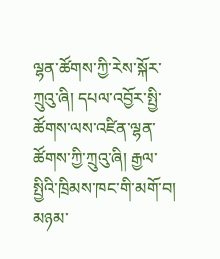ལྷན་ཚོགས་ཀྱི་རེས་སྐོར་ཀྲུའུ་ཞི། དཔལ་འབྱོར་སྤྱི་ཚོགས་ལས་འཛིན་ལྷན་ཚོགས་ཀྱི་ཀྲུའུ་ཞི། རྒྱལ་སྤྱིའི་ཁྲིམས་ཁང་གི་མགོ་བ། མཉམ་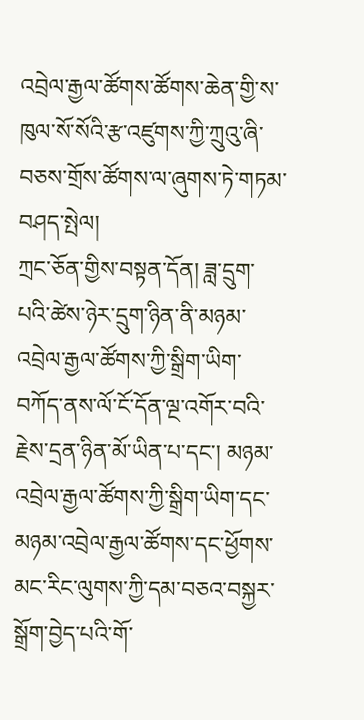འབྲེལ་རྒྱལ་ཚོགས་ཚོགས་ཆེན་གྱི་ས་ཁུལ་སོ་སོའི་རྩ་འཛུགས་ཀྱི་ཀྲུའུ་ཞི་བཅས་གྲོས་ཚོགས་ལ་ཞུགས་ཏེ་གཏམ་བཤད་སྤེལ།
ཀྲང་ཅོན་གྱིས་བསྟན་དོན། ཟླ་དྲུག་པའི་ཚེས་ཉེར་དྲུག་ཉིན་ནི་མཉམ་འབྲེལ་རྒྱལ་ཚོགས་ཀྱི་སྒྲིག་ཡིག་བཀོད་ནས་ལོ་ངོ་དོན་ལྔ་འགོར་བའི་རྗེས་དྲན་ཉིན་མོ་ཡིན་པ་དང་། མཉམ་འབྲེལ་རྒྱལ་ཚོགས་ཀྱི་སྒྲིག་ཡིག་དང་མཉམ་འབྲེལ་རྒྱལ་ཚོགས་དང་ཕྱོགས་མང་རིང་ལུགས་ཀྱི་དམ་བཅའ་བསྐྱར་སྒྲོག་བྱེད་པའི་གོ་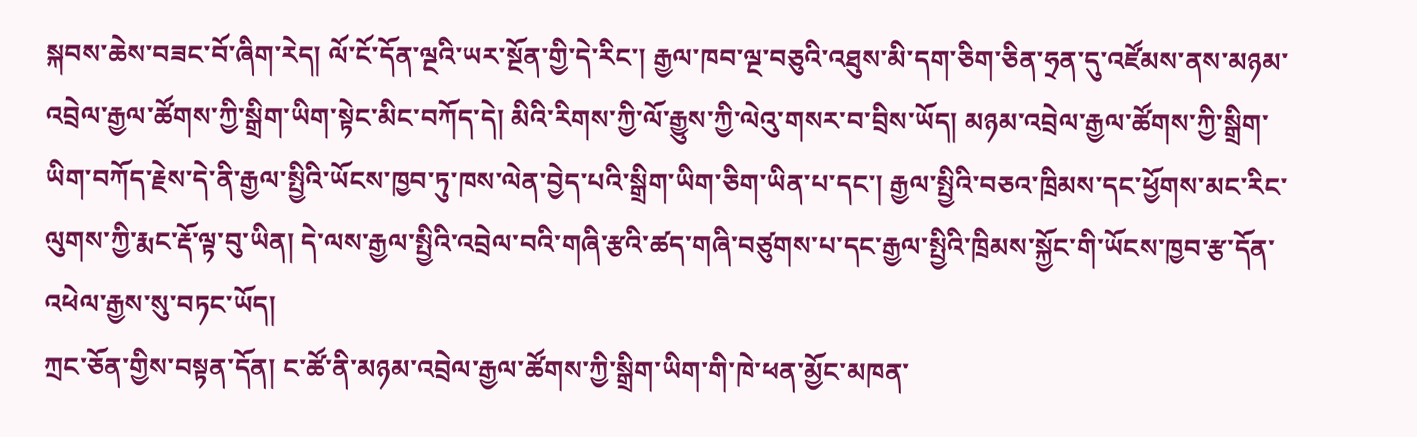སྐབས་ཆེས་བཟང་བོ་ཞིག་རེད། ལོ་ངོ་དོན་ལྔའི་ཡར་སྔོན་གྱི་དེ་རིང་། རྒྱལ་ཁབ་ལྔ་བཅུའི་འཐུས་མི་དག་ཅིག་ཅིན་ཧྲན་དུ་འཛོམས་ནས་མཉམ་འབྲེལ་རྒྱལ་ཚོགས་ཀྱི་སྒྲིག་ཡིག་སྟེང་མིང་བཀོད་དེ། མིའི་རིགས་ཀྱི་ལོ་རྒྱུས་ཀྱི་ལེའུ་གསར་བ་བྲིས་ཡོད། མཉམ་འབྲེལ་རྒྱལ་ཚོགས་ཀྱི་སྒྲིག་ཡིག་བཀོད་རྗེས་དེ་ནི་རྒྱལ་སྤྱིའི་ཡོངས་ཁྱབ་ཏུ་ཁས་ལེན་བྱེད་པའི་སྒྲིག་ཡིག་ཅིག་ཡིན་པ་དང་། རྒྱལ་སྤྱིའི་བཅའ་ཁྲིམས་དང་ཕྱོགས་མང་རིང་ལུགས་ཀྱི་རྨང་རྡོ་ལྟ་བུ་ཡིན། དེ་ལས་རྒྱལ་སྤྱིའི་འབྲེལ་བའི་གཞི་རྩའི་ཚད་གཞི་བཙུགས་པ་དང་རྒྱལ་སྤྱིའི་ཁྲིམས་སྐྱོང་གི་ཡོངས་ཁྱབ་རྩ་དོན་འཕེལ་རྒྱས་སུ་བཏང་ཡོད།
ཀྲང་ཅོན་གྱིས་བསྟན་དོན། ང་ཚོ་ནི་མཉམ་འབྲེལ་རྒྱལ་ཚོགས་ཀྱི་སྒྲིག་ཡིག་གི་ཁེ་ཕན་མྱོང་མཁན་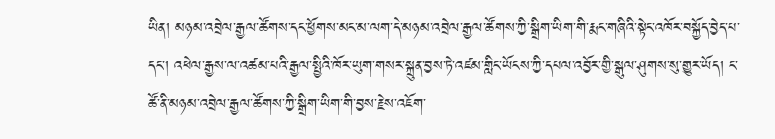ཡིན། མཉམ་འབྲེལ་རྒྱལ་ཚོགས་དང་ཕྱོགས་མང་མ་ལག་དེ་མཉམ་འབྲེལ་རྒྱལ་ཚོགས་ཀྱི་སྒྲིག་ཡིག་གི་རྨང་གཞིའི་སྟེང་འཁོར་བསྐྱོད་བྱེད་པ་དང་། འཕེལ་རྒྱས་ལ་འཚམ་པའི་རྒྱལ་སྤྱིའི་ཁོར་ཡུག་གསར་སྐྲུན་བྱས་ཏེ་འཛམ་གླིང་ཡོངས་ཀྱི་དཔལ་འབྱོར་གྱི་སྒུལ་ཤུགས་སུ་གྱུར་ཡོད། ང་ཚོ་ནི་མཉམ་འབྲེལ་རྒྱལ་ཚོགས་ཀྱི་སྒྲིག་ཡིག་གི་བྱས་རྗེས་འཇོག་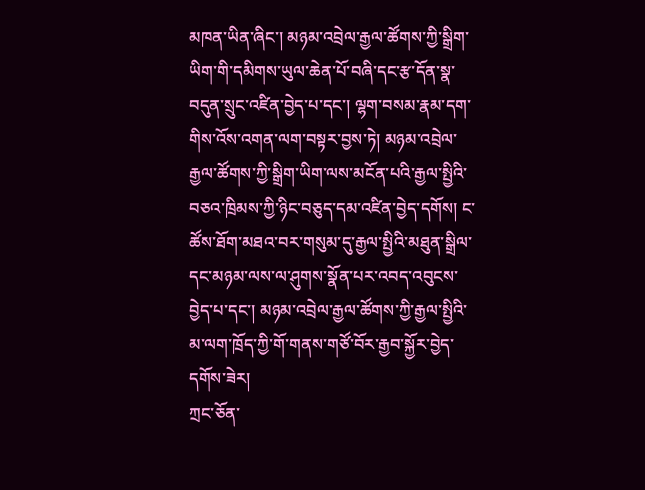མཁན་ཡིན་ཞིང་། མཉམ་འབྲེལ་རྒྱལ་ཚོགས་ཀྱི་སྒྲིག་ཡིག་གི་དམིགས་ཡུལ་ཆེན་པོ་བཞི་དང་རྩ་དོན་སྣ་བདུན་སྲུང་འཛིན་བྱེད་པ་དང་། ལྷག་བསམ་རྣམ་དག་གིས་འོས་འགན་ལག་བསྟར་བྱས་ཏེ། མཉམ་འབྲེལ་རྒྱལ་ཚོགས་ཀྱི་སྒྲིག་ཡིག་ལས་མངོན་པའི་རྒྱལ་སྤྱིའི་བཅའ་ཁྲིམས་ཀྱི་ཉིང་བཅུད་དམ་འཛིན་བྱེད་དགོས། ང་ཚོས་ཐོག་མཐའ་བར་གསུམ་དུ་རྒྱལ་སྤྱིའི་མཐུན་སྒྲིལ་དང་མཉམ་ལས་ལ་ཤུགས་སྣོན་པར་འབད་འབུངས་བྱེད་པ་དང་། མཉམ་འབྲེལ་རྒྱལ་ཚོགས་ཀྱི་རྒྱལ་སྤྱིའི་མ་ལག་ཁྲོད་ཀྱི་གོ་གནས་གཙོ་བོར་རྒྱབ་སྐྱོར་བྱེད་དགོས་ཟེར།
ཀྲང་ཅོན་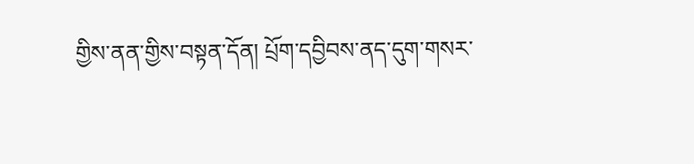གྱིས་ནན་གྱིས་བསྟན་དོན། པྲོག་དབྱིབས་ནད་དུག་གསར་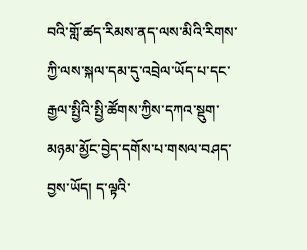བའི་གློ་ཚད་རིམས་ནད་ལས་མིའི་རིགས་ཀྱི་ལས་སྐལ་དམ་དུ་འབྲེལ་ཡོད་པ་དང་རྒྱལ་སྤྱིའི་སྤྱི་ཚོགས་ཀྱིས་དཀའ་སྡུག་མཉམ་མྱོང་བྱེད་དགོས་པ་གསལ་བཤད་བྱས་ཡོད། ད་ལྟའི་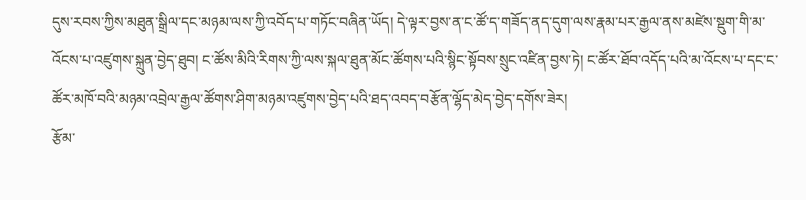དུས་རབས་ཀྱིས་མཐུན་སྒྲིལ་དང་མཉམ་ལས་ཀྱི་འབོད་པ་གཏོང་བཞིན་ཡོད། དེ་ལྟར་བྱས་ན་ང་ཚོ་ད་གཟོད་ནད་དུག་ལས་རྣམ་པར་རྒྱལ་ནས་མཛེས་སྡུག་གི་མ་འོངས་པ་འཛུགས་སྐྲུན་བྱེད་ཐུབ། ང་ཚོས་མིའི་རིགས་ཀྱི་ལས་སྐལ་ཐུན་མོང་ཚོགས་པའི་སྙིང་སྟོབས་སྲུང་འཛིན་བྱས་ཏེ། ང་ཚོར་ཐོབ་འདོད་པའི་མ་འོངས་པ་དང་ང་ཚོར་མཁོ་བའི་མཉམ་འབྲེལ་རྒྱལ་ཚོགས་ཤིག་མཉམ་འཛུགས་བྱེད་པའི་ཐད་འབད་བརྩོན་ལྷོད་མེད་བྱེད་དགོས་ཟེར།
རྩོམ་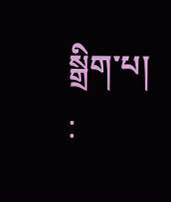སྒྲིག་པ། :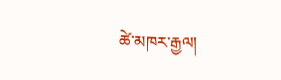ཚེ་མཁར་རྒྱལ།